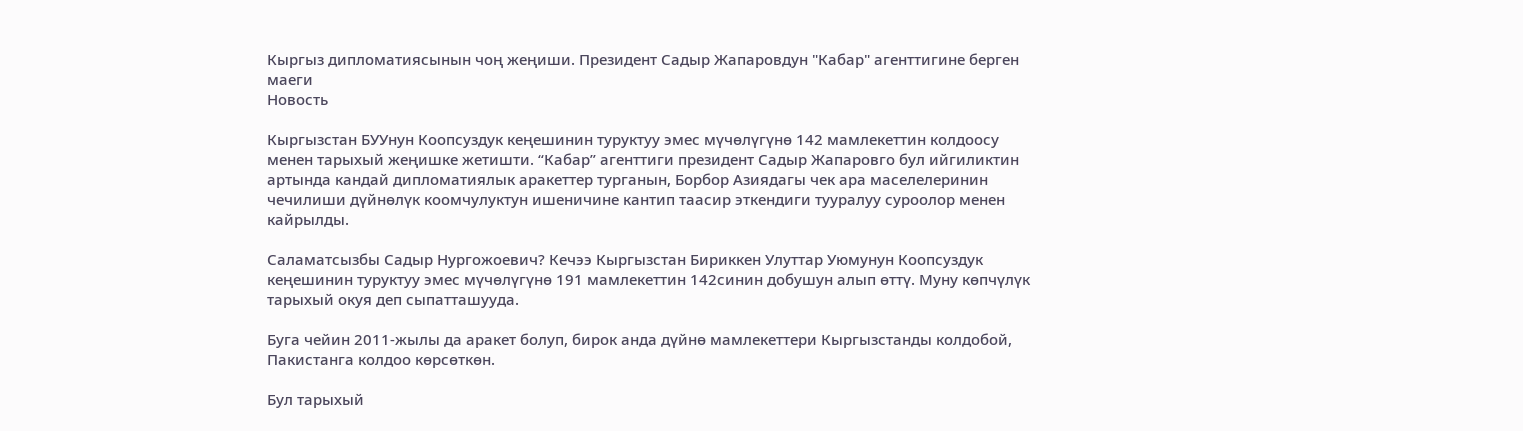Кыргыз дипломатиясынын чоң жеңиши. Президент Садыр Жапаровдун "Кабар" агенттигине берген маеги
Новость

Кыргызстан БУУнун Коопсуздук кеңешинин туруктуу эмес мүчөлүгүнө 142 мамлекеттин колдоосу менен тарыхый жеңишке жетишти. “Кабар” агенттиги президент Садыр Жапаровго бул ийгиликтин артында кандай дипломатиялык аракеттер турганын, Борбор Азиядагы чек ара маселелеринин чечилиши дүйнөлүк коомчулуктун ишеничине кантип таасир эткендиги тууралуу суроолор менен кайрылды.

Саламатсызбы Садыр Нургожоевич? Кечээ Кыргызстан Бириккен Улуттар Уюмунун Коопсуздук кеңешинин туруктуу эмес мүчөлүгүнө 191 мамлекеттин 142синин добушун алып өттү. Муну көпчүлүк тарыхый окуя деп сыпатташууда.

Буга чейин 2011-жылы да аракет болуп, бирок анда дүйнө мамлекеттери Кыргызстанды колдобой, Пакистанга колдоо көрсөткөн.

Бул тарыхый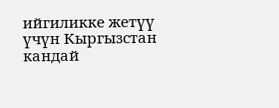ийгиликке жетүү үчүн Кыргызстан кандай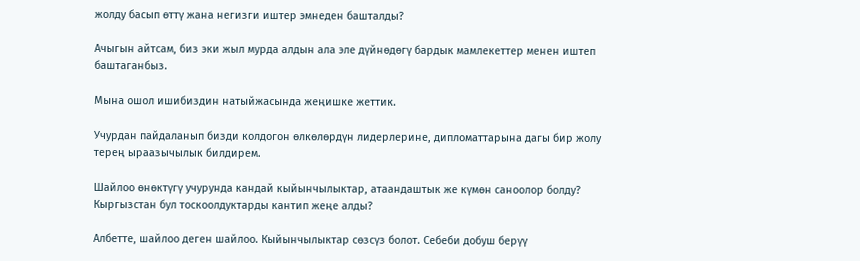жолду басып өттү жана негизги иштер эмнеден башталды?

Ачыгын айтсам, биз эки жыл мурда алдын ала эле дүйнөдөгү бардык мамлекеттер менен иштеп баштаганбыз.

Мына ошол ишибиздин натыйжасында жеңишке жеттик.

Учурдан пайдаланып бизди колдогон өлкөлөрдүн лидерлерине, дипломаттарына дагы бир жолу терең ыраазычылык билдирем.

Шайлоо өнөктүгү учурунда кандай кыйынчылыктар, атаандаштык же күмөн саноолор болду? Кыргызстан бул тоскоолдуктарды кантип жеңе алды?

Албетте, шайлоо деген шайлоо. Кыйынчылыктар сөзсүз болот. Себеби добуш берүү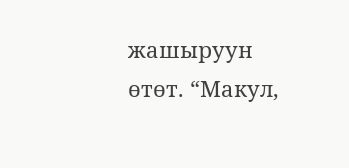жашыруун өтөт. “Макул,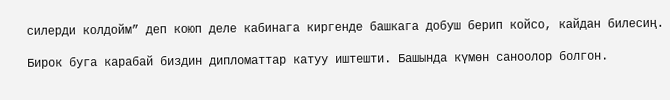силерди колдойм” деп коюп деле кабинага киргенде башкага добуш берип койсо, кайдан билесиң.

Бирок буга карабай биздин дипломаттар катуу иштешти. Башында күмөн саноолор болгон.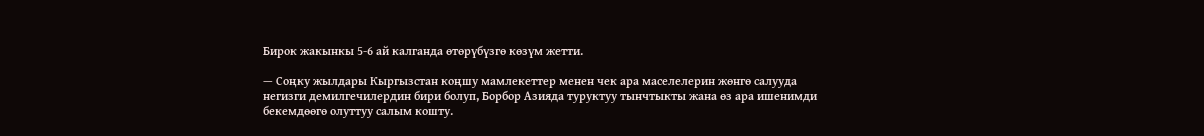Бирок жакынкы 5-6 ай калганда өтөрүбүзгө көзүм жетти.

— Соңку жылдары Кыргызстан коңшу мамлекеттер менен чек ара маселелерин жөнгө салууда негизги демилгечилердин бири болуп, Борбор Азияда туруктуу тынчтыкты жана өз ара ишенимди бекемдөөгө олуттуу салым кошту.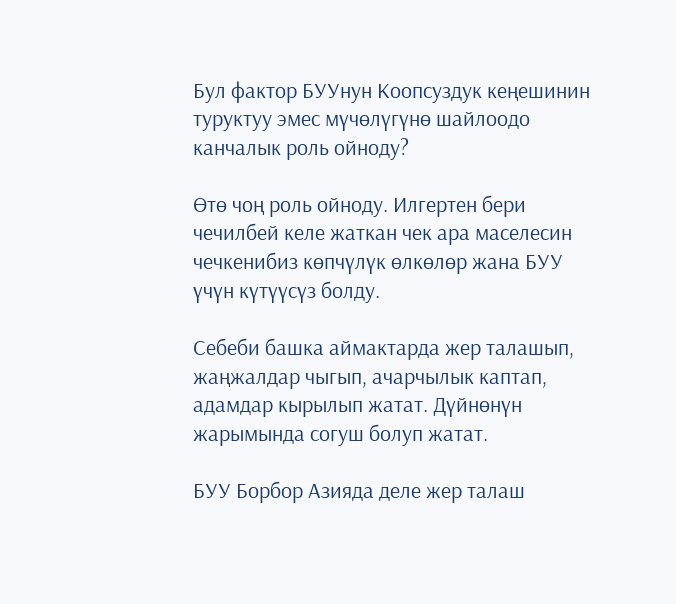Бул фактор БУУнун Коопсуздук кеңешинин туруктуу эмес мүчөлүгүнө шайлоодо канчалык роль ойноду?

Өтө чоң роль ойноду. Илгертен бери чечилбей келе жаткан чек ара маселесин чечкенибиз көпчүлүк өлкөлөр жана БУУ үчүн күтүүсүз болду.

Себеби башка аймактарда жер талашып, жаңжалдар чыгып, ачарчылык каптап, адамдар кырылып жатат. Дүйнөнүн жарымында согуш болуп жатат.

БУУ Борбор Азияда деле жер талаш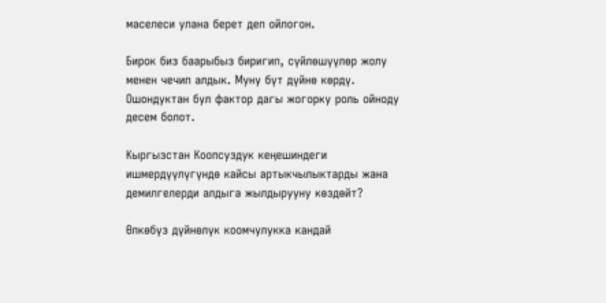маселеси улана берет деп ойлогон.

Бирок биз баарыбыз биригип, сүйлөшүүлөр жолу менен чечип алдык. Муну бүт дүйнө көрдү. Ошондуктан бул фактор дагы жогорку роль ойноду десем болот.

Кыргызстан Коопсуздук кеңешиндеги ишмердүүлүгүндө кайсы артыкчылыктарды жана демилгелерди алдыга жылдырууну көздөйт?

Өлкөбүз дүйнөлүк коомчулукка кандай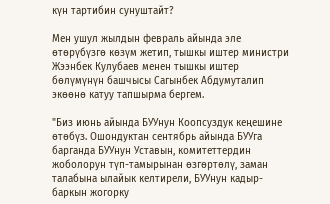күн тартибин сунуштайт?

Мен ушул жылдын февраль айында эле өтөрүбүзгө көзүм жетип, тышкы иштер министри Жээнбек Кулубаев менен тышкы иштер бөлүмүнүн башчысы Сагынбек Абдумуталип экөөнө катуу тапшырма бергем.

"Биз июнь айында БУУнун Коопсуздук кеңешине өтөбүз. Ошондуктан сентябрь айында БУУга барганда БУУнун Уставын, комитеттердин жоболорун түп-тамырынан өзгөртөлү, заман талабына ылайык келтирели, БУУнун кадыр-баркын жогорку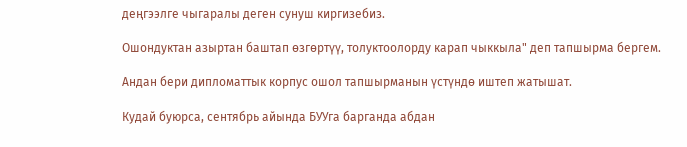деңгээлге чыгаралы деген сунуш киргизебиз.

Ошондуктан азыртан баштап өзгөртүү, толуктоолорду карап чыккыла" деп тапшырма бергем.

Андан бери дипломаттык корпус ошол тапшырманын үстүндө иштеп жатышат.

Кудай буюрса, сентябрь айында БУУга барганда абдан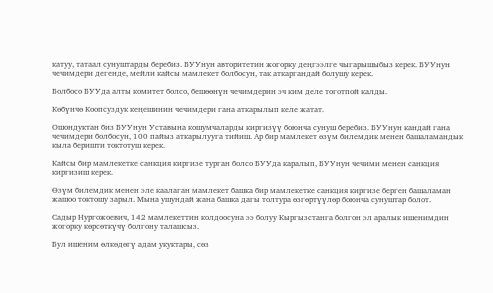катуу, татаал сунуштарды беребиз. БУУнун авторитетин жогорку деңгээлге чыгарышыбыз керек. БУУнун чечимдери дегенде, мейли кайсы мамлекет болбосун, так аткаргандай болушу керек.

Болбосо БУУда алты комитет болсо, бешөөнүн чечимдерин эч ким деле тоготпой калды.

Көбүнчө Коопсуздук кеңешинин чечимдери гана аткарылып келе жатат.

Ошондуктан биз БУУнун Уставына кошумчаларды киргизүү боюнча сунуш беребиз. БУУнун кандай гана чечимдери болбосун, 100 пайыз аткарылууга тийиш. Ар бир мамлекет өзүм билемдик менен башаламандык кыла беришти токтотуш керек.

Кайсы бир мамлекетке санкция киргизе турган болсо БУУда каралып, БУУнун чечими менен санкция киргизиш керек.

Өзүм билемдик менен эле каалаган мамлекет башка бир мамлекетке санкция киргизе берген башаламан жашоо токтошу зарыл. Мына ушундай жана башка дагы толтура өзгөртүүлөр боюнча сунуштар болот.

Садыр Нургожоевич, 142 мамлекеттин колдоосуна ээ болуу Кыргызстанга болгон эл аралык ишенимдин жогорку көрсөткүчү болгону талашсыз.

Бул ишеним өлкөдөгү адам укуктары, сөз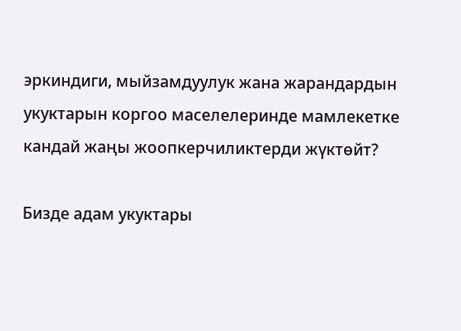эркиндиги, мыйзамдуулук жана жарандардын укуктарын коргоо маселелеринде мамлекетке кандай жаңы жоопкерчиликтерди жүктөйт?

Бизде адам укуктары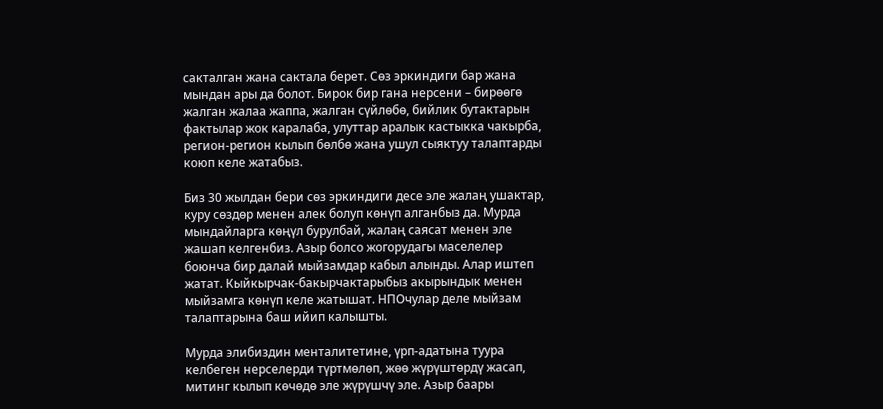сакталган жана сактала берет. Сөз эркиндиги бар жана мындан ары да болот. Бирок бир гана нерсени – бирөөгө жалган жалаа жаппа, жалган сүйлөбө, бийлик бутактарын фактылар жок каралаба, улуттар аралык кастыкка чакырба, регион-регион кылып бөлбө жана ушул сыяктуу талаптарды коюп келе жатабыз.

Биз 30 жылдан бери сөз эркиндиги десе эле жалаң ушактар, куру сөздөр менен алек болуп көнүп алганбыз да. Мурда мындайларга көңүл бурулбай, жалаң саясат менен эле жашап келгенбиз. Азыр болсо жогорудагы маселелер боюнча бир далай мыйзамдар кабыл алынды. Алар иштеп жатат. Кыйкырчак-бакырчактарыбыз акырындык менен мыйзамга көнүп келе жатышат. НПОчулар деле мыйзам талаптарына баш ийип калышты.

Мурда элибиздин менталитетине, үрп-адатына туура келбеген нерселерди түртмөлөп, жөө жүрүштөрдү жасап, митинг кылып көчөдө эле жүрүшчү эле. Азыр баары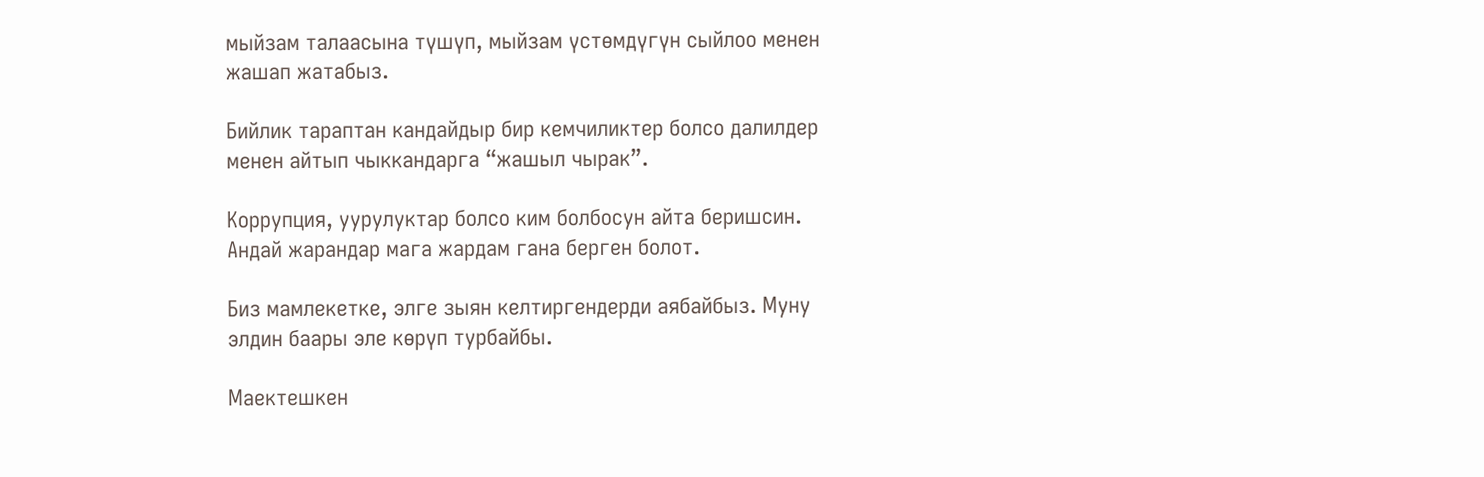мыйзам талаасына түшүп, мыйзам үстөмдүгүн сыйлоо менен жашап жатабыз.

Бийлик тараптан кандайдыр бир кемчиликтер болсо далилдер менен айтып чыккандарга “жашыл чырак”.

Коррупция, уурулуктар болсо ким болбосун айта беришсин. Андай жарандар мага жардам гана берген болот.

Биз мамлекетке, элге зыян келтиргендерди аябайбыз. Муну элдин баары эле көрүп турбайбы.

Маектешкен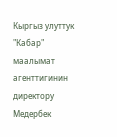Кыргыз улуттук "Кабар" маалымат агенттигинин директору Медербек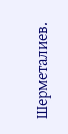Шерметалиев.